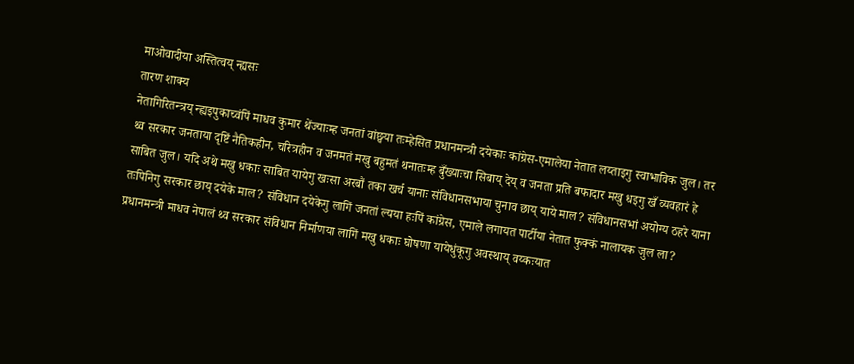माओवादीया अस्तित्वय् न्ह्यसः
तारण शाक्य
नेतागिरितन्त्रय् न्ह्यइपुकाच्वंपिं माधव कुमार थेंज्याःम्ह जनतां वांछ्वया तःम्हेसित प्रधानमन्त्री दयेकाः कांग्रेस-एमालेया नेतात लय्ताइगु स्वाभाविक जुल। तर थ्व सरकार जनताया दृष्टिं नैतिकहीन, चरित्रहीन व जनमतं मखु बहुमतं थनातःम्ह बुँख्याःचा सिबाय् देय् व जनता प्रति बफादार मखु धइगु खँ व्यवहारं हे साबित जुल। यदि अथे मखु धकाः साबित यायेगु खःसा अरबौं तका खर्च यानाः संविधानसभाया चुनाव छाय् याये माल? संविधानसभां अयोग्य ठहरे याना तःपिनिगु सरकार छाय् दयेके माल? संविधान दयेकेगु लागिं जनतां ल्यया हःपिं कांग्रेस, एमाले लगायत पार्टीया नेतात फुक्कं नालायक जुल ला?
प्रधानमन्त्री माधव नेपालं थ्व सरकार संविधान निर्माणया लागिं मखु धकाः घोषणा यायेधुंकूगु अवस्थाय् वय्कःयात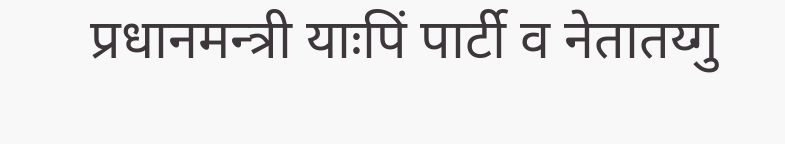प्रधानमन्त्री याःपिं पार्टी व नेतातय्गु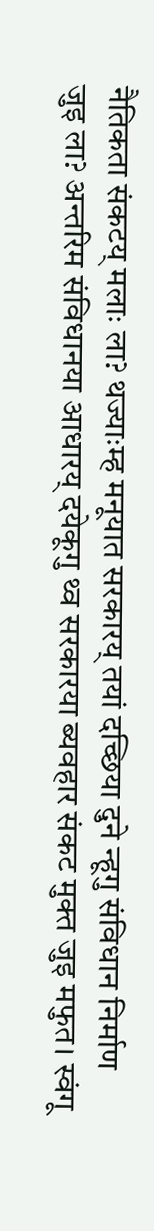नैतिकता संकटय् मलाः ला? थज्याःम्ह मनूयात सरकारय् तयां दच्छिया दुने न्हूगु संविधान निर्माण जुइ ला? अन्तरिम संविधानया आधारय् दयेकूगु थ्व सरकारया ब्यवहार संकट मुक्त जुइ मफुत। स्वंगू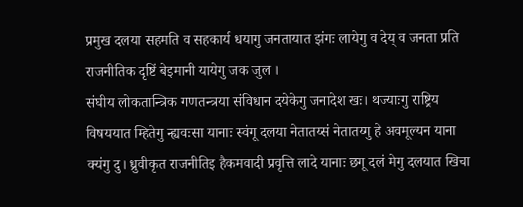प्रमुख दलया सहमति व सहकार्य धयागु जनतायात झंगः लायेगु व देय् व जनता प्रति राजनीतिक दृष्टिं बेइमानी यायेगु जक जुल ।
संघीय लोकतान्त्रिक गणतन्त्रया संविधान दयेकेगु जनादेश खः। थज्याःगु राष्ट्रिय विषययात म्हितेगु न्ह्यवःसा यानाः स्वंगू दलया नेतातय्सं नेतातय्गु हे अवमूल्यन याना क्यंगु दु। ध्रुवीकृत राजनीतिइ हैकमवादी प्रवृत्ति लादे यानाः छगू दलं मेगु दलयात खिचा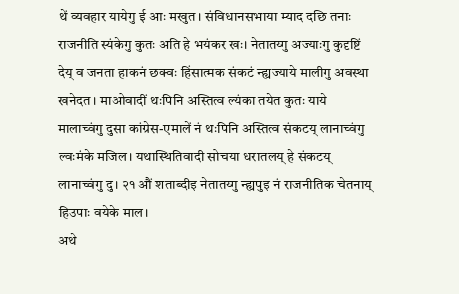थें व्यवहार यायेगु ई आः मखुत। संविधानसभाया म्याद दछि तनाः राजनीति स्यंकेगु कुतः अति हे भयंकर खः। नेतातय्गु अज्याःगु कुदृष्टिं देय् व जनता हाकनं छक्वः हिंसात्मक संकटं न्ह्यज्याये मालीगु अवस्था खनेदत। माओवादीं थःपिनि अस्तित्व ल्यंका तयेत कुतः याये मालाच्वंगु दुसा कांग्रेस-एमालें नं थःपिनि अस्तित्व संकटय् लानाच्वंगु ल्वःमंके मजिल। यथास्थितिवादी सोचया धरातलय् हे संकटय् लानाच्वंगु दु। २१ औं शताब्दीइ नेतातय्गु न्ह्यपुइ नं राजनीतिक चेतनाय् हिउपाः वयेके माल।
अथे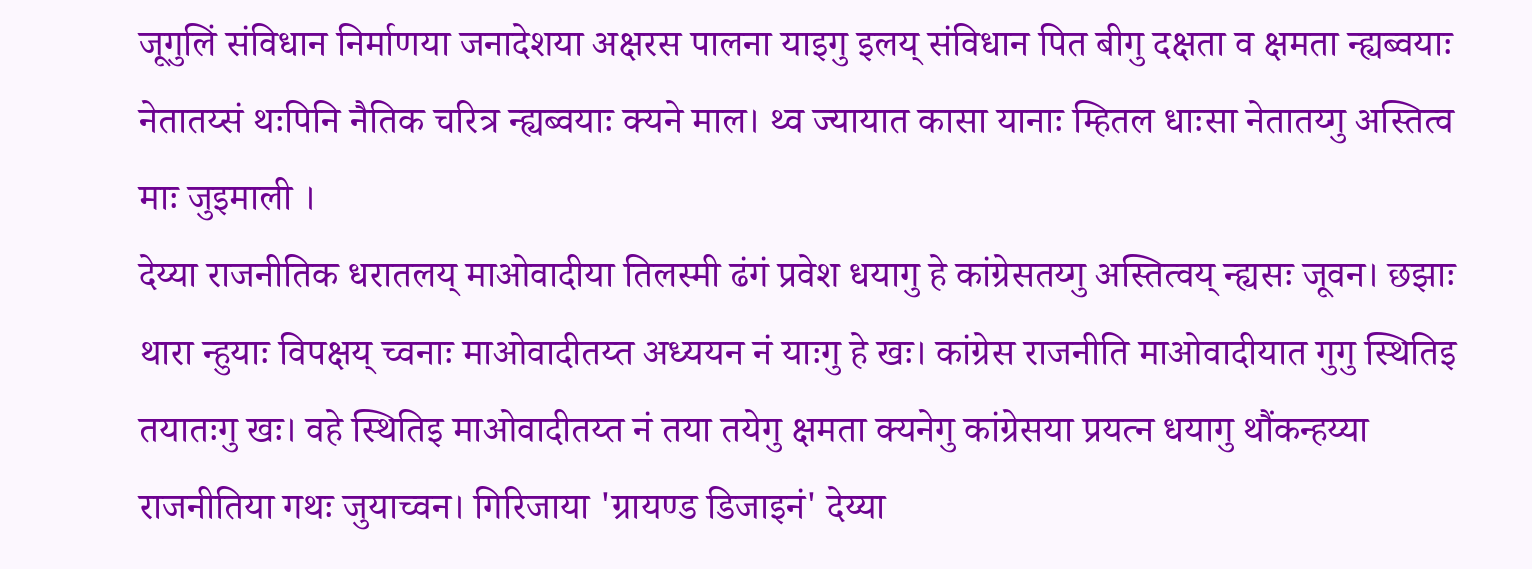जूगुलिं संविधान निर्माणया जनादेशया अक्षरस पालना याइगु इलय् संविधान पित बीगु दक्षता व क्षमता न्ह्यब्वयाः नेतातय्सं थःपिनि नैतिक चरित्र न्ह्यब्वयाः क्यने माल। थ्व ज्यायात कासा यानाः म्हितल धाःसा नेतातय्गु अस्तित्व माः जुइमाली ।
देय्या राजनीतिक धरातलय् माओवादीया तिलस्मी ढंगं प्रवेश धयागु हे कांग्रेसतय्गु अस्तित्वय् न्ह्यसः जूवन। छझाः थारा न्हुयाः विपक्षय् च्वनाः माओवादीतय्त अध्ययन नं याःगु हे खः। कांग्रेस राजनीति माओवादीयात गुगु स्थितिइ तयातःगु खः। वहे स्थितिइ माओवादीतय्त नं तया तयेगु क्षमता क्यनेगु कांग्रेसया प्रयत्न धयागु थौंकन्हय्या राजनीतिया गथः जुयाच्वन। गिरिजाया 'ग्रायण्ड डिजाइनं' देय्या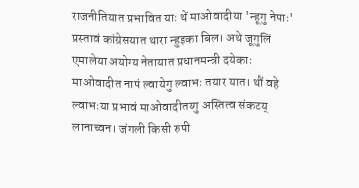राजनीतियात प्रभावित याः थें माओवादीया 'न्हूगु नेपाः' प्रस्तावं कांग्रेसयात थारा न्हुइका बिल। अथे जूगुलिं एमालेया अयोग्य नेतायात प्रधानमन्त्री दयेकाः माओवादीत नापं ल्वायेगु ल्वाभः तयार यात। थौं वहे ल्वाभःया प्रभावं माओवादीतय्गु अस्तित्व संकटय् लानाच्वन। जंगली किसी रुपी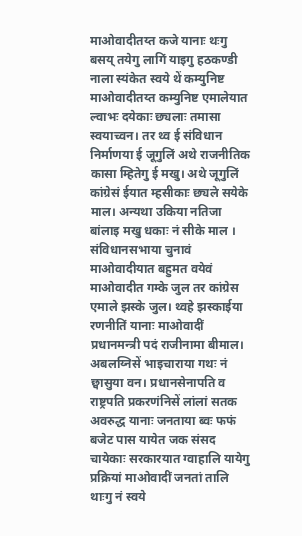माओवादीतय्त कजे यानाः थःगु बसय् तयेगु लागिं याइगु हठकण्डी नाला स्यंकेत स्वये थें कम्युनिष्ट माओवादीतय्त कम्युनिष्ट एमालेयात ल्वाभः दयेकाः छ्यलाः तमासा स्वयाच्वन। तर थ्व ई संविधान निर्माणया ई जूगुलिं अथे राजनीतिक कासा म्हितेगु ई मखु। अथे जूगुलिं कांग्रेसं ईयात म्हसीकाः छ्यले सयेके माल। अन्यथा उकिया नतिजा बांलाइ मखु धकाः नं सीके माल ।
संविधानसभाया चुनावं माओवादीयात बहुमत वयेवं माओवादीत गम्के जुल तर कांग्रेस एमाले झस्के जुल। थ्वहे झस्काईया रणनीतिं यानाः माओवादीं प्रधानमन्त्री पदं राजीनामा बीमाल। अबलय्निसें भाइचाराया गथः नं छ्वासुया वन। प्रधानसेनापति व राष्ट्रपति प्रकरणंनिसें लांलां सतक अवरुद्ध यानाः जनताया ब्वः फफं बजेट पास यायेत जक संसद चायेकाः सरकारयात ग्वाहालि यायेगु प्रक्रियां माओवादीं जनतां तालि थाःगु नं स्वये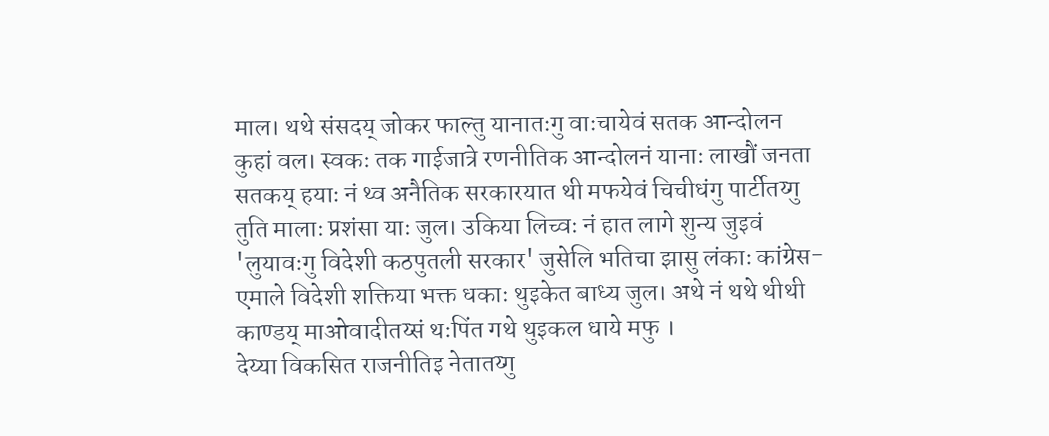माल। थथे संसदय् जोकर फाल्तु यानातःगु वाःचायेवं सतक आन्दोलन कुहां वल। स्वकः तक गाईजात्रे रणनीतिक आन्दोलनं यानाः लाखौं जनता सतकय् हयाः नं थ्व अनैतिक सरकारयात थी मफयेवं चिचीधंगु पार्टीतय्गु तुति मालाः प्रशंसा याः जुल। उकिया लिच्वः नं हात लागे शुन्य जुइवं 'लुयावःगु विदेशी कठपुतली सरकार' जुसेलि भतिचा झासु लंकाः कांग्रेस-एमाले विदेशी शक्तिया भक्त धकाः थुइकेत बाध्य जुल। अथे नं थथे थीथी काण्डय् माओवादीतय्सं थःपिंत गथे थुइकल धाये मफु ।
देय्या विकसित राजनीतिइ नेतातय्गु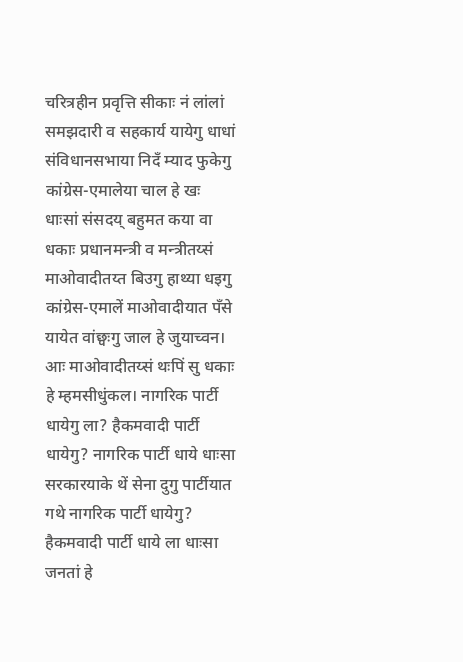चरित्रहीन प्रवृत्ति सीकाः नं लांलां समझदारी व सहकार्य यायेगु धाधां संविधानसभाया निदँ म्याद फुकेगु कांग्रेस-एमालेया चाल हे खः धाःसां संसदय् बहुमत कया वा धकाः प्रधानमन्त्री व मन्त्रीतय्सं माओवादीतय्त बिउगु हाथ्या धइगु कांग्रेस-एमालें माओवादीयात पँसे यायेत वांछ्वःगु जाल हे जुयाच्वन। आः माओवादीतय्सं थःपिं सु धकाः हे म्हमसीधुंकल। नागरिक पार्टी धायेगु ला? हैकमवादी पार्टी धायेगु? नागरिक पार्टी धाये धाःसा सरकारयाके थें सेना दुगु पार्टीयात गथे नागरिक पार्टी धायेगु? हैकमवादी पार्टी धाये ला धाःसा जनतां हे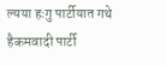ल्यया हःगु पार्टीयात गथे हैकमवादी पार्टी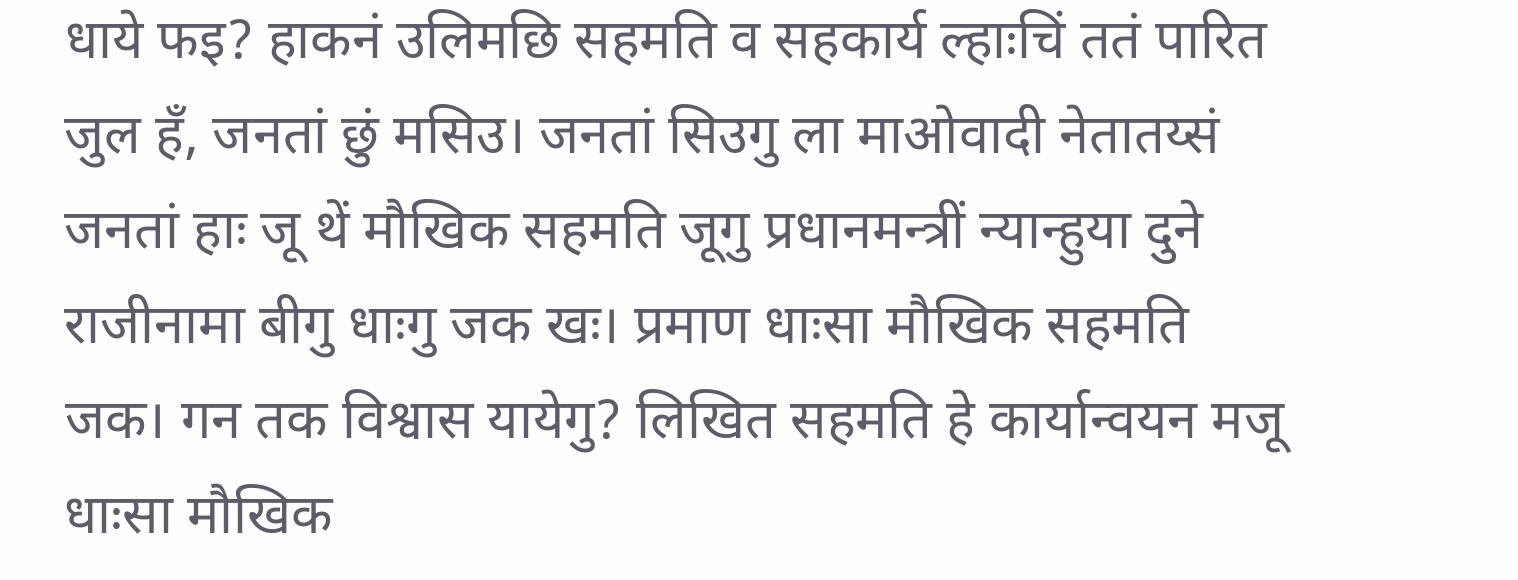धाये फइ? हाकनं उलिमछि सहमति व सहकार्य ल्हाःचिं ततं पारित जुल हँ, जनतां छुं मसिउ। जनतां सिउगु ला माओवादी नेतातय्सं जनतां हाः जू थें मौखिक सहमति जूगु प्रधानमन्त्रीं न्यान्हुया दुने राजीनामा बीगु धाःगु जक खः। प्रमाण धाःसा मौखिक सहमति जक। गन तक विश्वास यायेगु? लिखित सहमति हे कार्यान्वयन मजू धाःसा मौखिक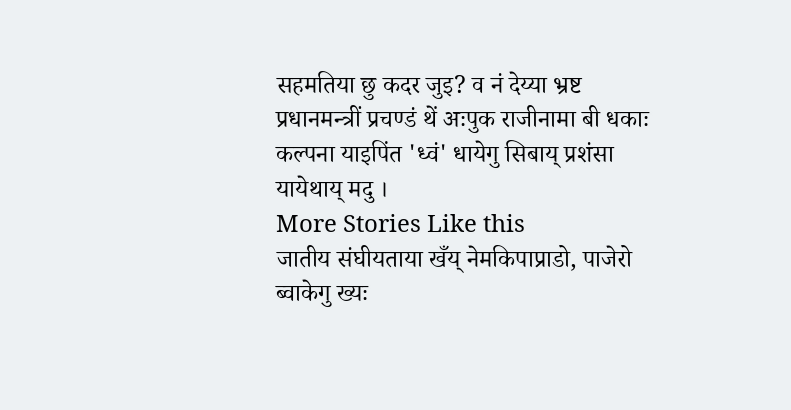सहमतिया छु कदर जुइ? व नं देय्या भ्रष्ट प्रधानमन्त्रीं प्रचण्डं थें अःपुक राजीनामा बी धकाः कल्पना याइपिंत 'ध्वं' धायेगु सिबाय् प्रशंसा यायेथाय् मदु ।
More Stories Like this
जातीय संघीयताया खँय् नेमकिपाप्राडो, पाजेरो ब्वाकेगु ख्यः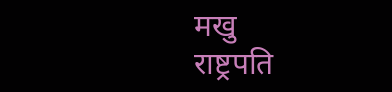मखु
राष्ट्रपति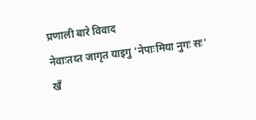प्रणाली बारे विवाद
नेवाःतय्त जागृत याइगु 'नेपाःमिया नुगः सः'
खँ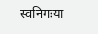स्वनिगःया